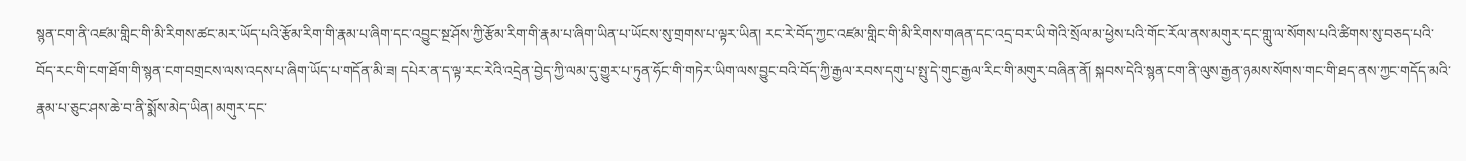སྙན་ངག་ནི་འཛམ་གླིང་གི་མི་རིགས་ཚང་མར་ཡོད་པའི་རྩོམ་རིག་གི་རྣམ་པ་ཞིག་དང་འབྱུང་སྔ་ཤོས་ཀྱི་རྩོམ་རིག་གི་རྣམ་པ་ཞིག་ཡིན་པ་ཡོངས་སུ་གྲགས་པ་ལྟར་ཡིན། རང་རེ་བོད་ཀྱང་འཛམ་གླིང་གི་མི་རིགས་གཞན་དང་འདྲ་བར་ཡི་གེའི་སྲོལ་མ་ཕྱེས་པའི་གོང་རོལ་ནས་མགུར་དང་གླུ་ལ་སོགས་པའི་ཚིགས་སུ་བཅད་པའི་བོད་རང་གི་ངག་ཐོག་གི་སྙན་ངག་བགྲངས་ལས་འདས་པ་ཞིག་ཡོད་པ་གདོན་མི་ཟ། དཔེར་ན་ད་ལྟ་རང་རེའི་འདྲེན་བྱེད་ཀྱི་ལམ་དུ་གྱུར་པ་ཏུན་ཧོང་གི་གཏེར་ཡིག་ལས་བྱུང་བའི་བོད་ཀྱི་རྒྱལ་རབས་དགུ་པ་སྤུ་དེ་གུང་རྒྱལ་རིང་གི་མགུར་བཞིན་ནོ། སྐབས་དེའི་སྙན་ངག་ནི་ལུས་རྒྱན་ཉམས་སོགས་གང་གི་ཐད་ནས་ཀྱང་གདོད་མའི་རྣམ་པ་ཅུང་ཤས་ཆེ་བ་ནི་སྨོས་མེད་ཡིན། མགུར་དང་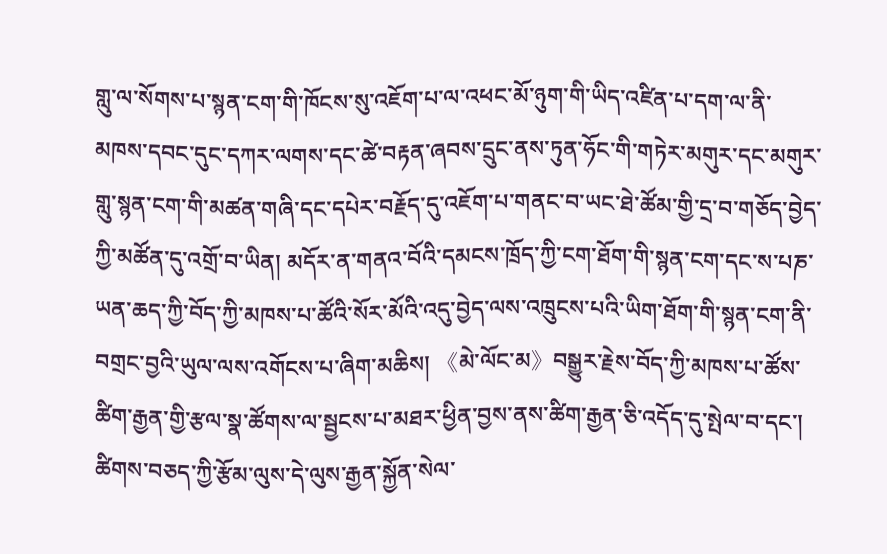གླུ་ལ་སོགས་པ་སྙན་ངག་གི་ཁོངས་སུ་འཇོག་པ་ལ་འཕང་མོ་ཉུག་གི་ཡིད་འཛིན་པ་དག་ལ་ནི་མཁས་དབང་དུང་དཀར་ལགས་དང་ཚེ་བརྟན་ཞབས་དྲུང་ནས་ཏུན་ཧོང་གི་གཏེར་མགུར་དང་མགུར་གླུ་སྙན་ངག་གི་མཚན་གཞི་དང་དཔེར་བརྗོད་དུ་འཇོག་པ་གནང་བ་ཡང་ཐེ་ཚོམ་གྱི་དྲ་བ་གཅོད་བྱེད་ཀྱི་མཚོན་དུ་འགྲོ་བ་ཡིན། མདོར་ན་གནའ་བོའི་དམངས་ཁྲོད་ཀྱི་ངག་ཐོག་གི་སྙན་ངག་དང་ས་པཎ་ཡན་ཆད་ཀྱི་བོད་ཀྱི་མཁས་པ་ཚོའི་སོར་མོའི་འདུ་བྱེད་ལས་འཁྲུངས་པའི་ཡིག་ཐོག་གི་སྙན་ངག་ནི་བགྲང་བྱའི་ཡུལ་ལས་འགོངས་པ་ཞིག་མཆིས། 《མེ་ལོང་མ》བསྒྱུར་རྗེས་བོད་ཀྱི་མཁས་པ་ཚོས་ཚིག་རྒྱན་གྱི་རྩལ་སྣ་ཚོགས་ལ་སྦྱངས་པ་མཐར་ཕྱིན་བྱས་ནས་ཚིག་རྒྱན་ཅི་འདོད་དུ་སྤེལ་བ་དང་། ཚིགས་བཅད་ཀྱི་རྩོམ་ལུས་དེ་ལུས་རྒྱན་སྐྱོན་སེལ་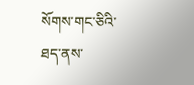སོགས་གང་ཅིའི་ཐད་ནས་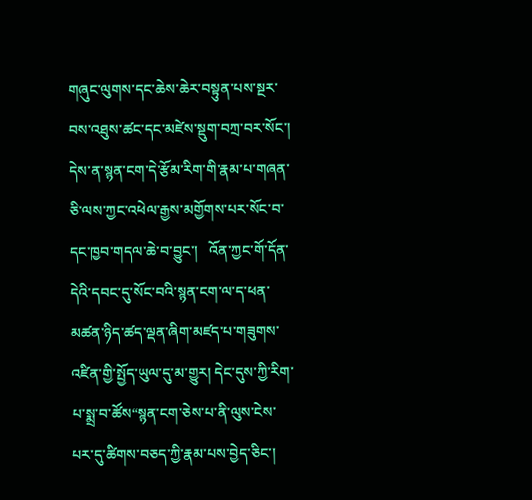གཞུང་ལུགས་དང་ཆེས་ཆེར་བསྟུན་པས་སྔར་བས་འཐུས་ཚང་དང་མཛེས་སྡུག་བཀྲ་བར་སོང་། དེས་ན་སྙན་ངག་དེ་རྩོམ་རིག་གི་རྣམ་པ་གཞན་ཅི་ལས་ཀྱང་འཕེལ་རྒྱས་མགྱོགས་པར་སོང་བ་དང་ཁྱབ་གདལ་ཆེ་བ་བྱུང་།   འོན་ཀྱང་གོ་དོན་དེའི་དབང་དུ་སོང་བའི་སྙན་ངག་ལ་ད་ཕན་མཚན་ཉིད་ཚད་ལྡན་ཞིག་མཛད་པ་གཟུགས་འཛིན་གྱི་སྤྱོད་ཡུལ་དུ་མ་གྱུར། དེང་དུས་ཀྱི་རིག་པ་སྨྲ་བ་ཚོས“སྙན་ངག་ཅེས་པ་ནི་ལུས་ངེས་པར་དུ་ཚིགས་བཅད་ཀྱི་རྣམ་པས་བྱེད་ཅིང་།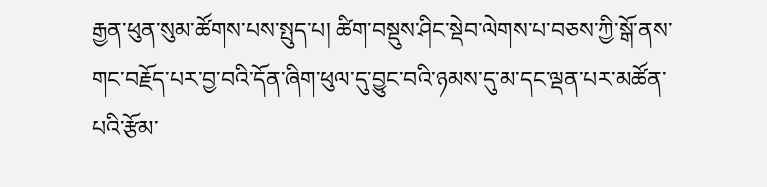རྒྱན་ཕུན་སུམ་ཚོགས་པས་སྤུད་པ། ཚིག་བསྡུས་ཤིང་སྡེབ་ལེགས་པ་བཅས་ཀྱི་སྒོ་ནས་གང་བརྗོད་པར་བྱ་བའི་དོན་ཞིག་ཕུལ་དུ་བྱུང་བའི་ཉམས་དུ་མ་དང་ལྡན་པར་མཚོན་པའི་རྩོམ་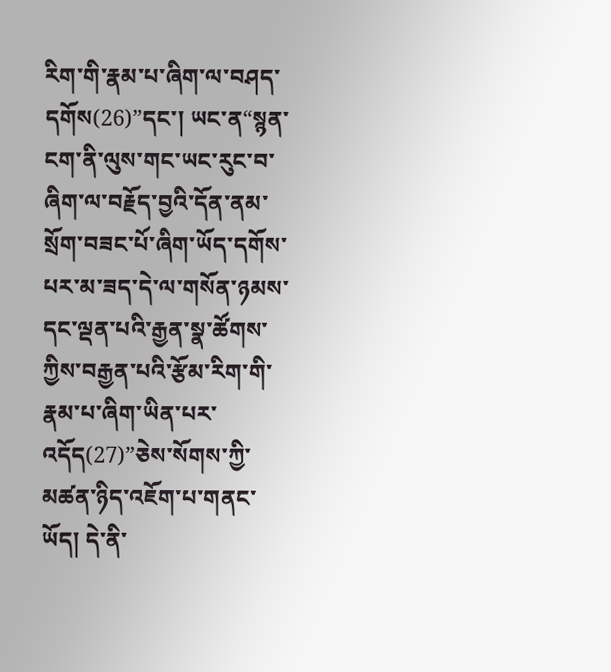རིག་གི་རྣམ་པ་ཞིག་ལ་བཤད་དགོས(26)”དང་། ཡང་ན“སྙན་ངག་ནི་ལུས་གང་ཡང་རུང་བ་ཞིག་ལ་བརྗོད་བྱའི་དོན་ནམ་སྲོག་བཟང་པོ་ཞིག་ཡོད་དགོས་པར་མ་ཟད་དེ་ལ་གསོན་ཉམས་དང་ལྡན་པའི་རྒྱན་སྣ་ཚོགས་ཀྱིས་བརྒྱན་པའི་རྩོམ་རིག་གི་རྣམ་པ་ཞིག་ཡིན་པར་འདོད(27)”ཅེས་སོགས་ཀྱི་མཚན་ཉིད་འཇོག་པ་གནང་ཡོད། དེ་ནི་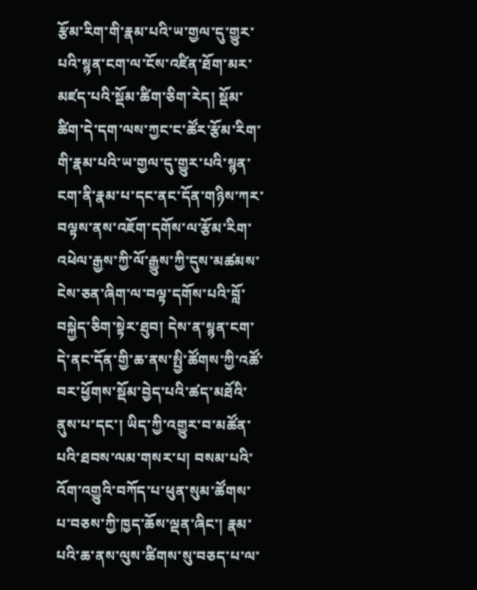རྩོམ་རིག་གི་རྣམ་པའི་ཡ་གྱལ་དུ་གྱུར་པའི་སྙན་ངག་ལ་ངོས་འཛིན་ཐོག་མར་མཛད་པའི་སྡོམ་ཚིག་ཅིག་རེད། སྡོམ་ཚིག་དེ་དག་ལས་ཀྱང་ང་ཚོར་རྩོམ་རིག་གི་རྣམ་པའི་ཡ་གྱལ་དུ་གྱུར་པའི་སྙན་ངག་ནི་རྣམ་པ་དང་ནང་དོན་གཉིས་ཀར་བལྟས་ནས་འཇོག་དགོས་ལ་རྩོམ་རིག་འཕེལ་རྒྱས་ཀྱི་ལོ་རྒྱུས་ཀྱི་དུས་མཚམས་ངེས་ཅན་ཞིག་ལ་བལྟ་དགོས་པའི་བློ་བསྐྱེད་ཅིག་སྟེར་ཐུབ། དེས་ན་སྙན་ངག་དེ་ནང་དོན་གྱི་ཆ་ནས་སྤྱི་ཚོགས་ཀྱི་འཚོ་བར་ཕྱོགས་སྡོམ་བྱེད་པའི་ཚད་མཐོའི་ནུས་པ་དང་། ཡིད་ཀྱི་འགྱུར་བ་མཚོན་པའི་ཐབས་ལམ་གསར་པ། བསམ་པའི་འོག་འགྱུའི་བཀོད་པ་ཕུན་སུམ་ཚོགས་པ་བཅས་ཀྱི་ཁྱད་ཆོས་ལྡན་ཞིང་། རྣམ་པའི་ཆ་ནས་ལུས་ཚིགས་སུ་བཅད་པ་ལ་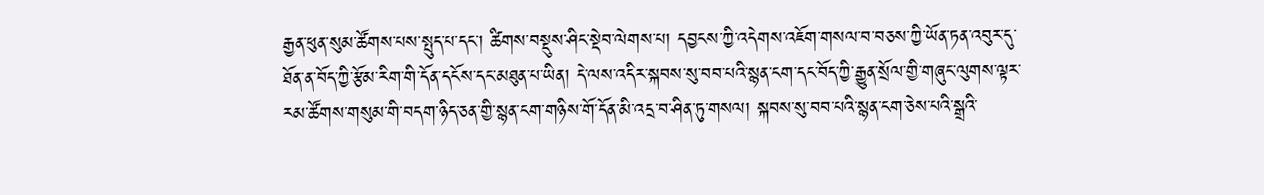རྒྱན་ཕུན་སུམ་ཚོགས་པས་སྤུད་པ་དང་། ཚིགས་བསྡུས་ཤིང་སྡེབ་ལེགས་པ། དབྱངས་ཀྱི་འདེགས་འཇོག་གསལ་བ་བཅས་ཀྱི་ཡོན་ཏན་འབུར་དུ་ཐོན་ན་བོད་ཀྱི་རྩོམ་རིག་གི་དོན་དངོས་དང་མཐུན་པ་ཡིན། དེ་ལས་འདིར་སྐབས་སུ་བབ་པའི་སྙན་ངག་དང་བོད་ཀྱི་རྒྱུན་སྲོལ་གྱི་གཞུང་ལུགས་ལྟར་རམ་ཚོགས་གསུམ་གི་བདག་ཉིད་ཅན་གྱི་སྙན་ངག་གཉིས་གོ་དོན་མི་འདྲ་བ་ཤིན་ཏུ་གསལ། སྐབས་སུ་བབ་པའི་སྙན་ངག་ཅེས་པའི་སྒྲའི་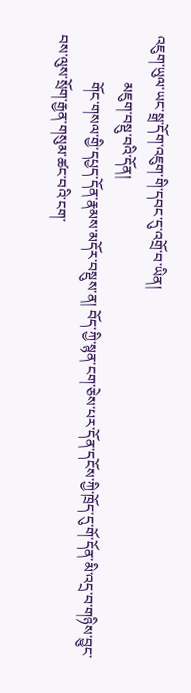འཇུག་ཡུལ་ཡང་སྒྲ་དོག་འཇུག་གི་དབང་དུ་འགྲོ་བ་ཡིན།
             མཇུག་བསྡུ་བའི་དོན།
             གོང་གསལ་གྱི་དཔྱད་དོན་རྣམས་མདོར་བསྡུས་ན། བོད་ཀྱི་སྙན་ངག་ཅེས་པར་དོན་དངོས་ཀྱི་ཁྲོད་དུ་གོ་དོན་མི་འདྲ་བ་གཉིས་བྱུང་བས་ལུས་སྲོག་རྒྱན་གསུམ་ཚང་བའི་ངག་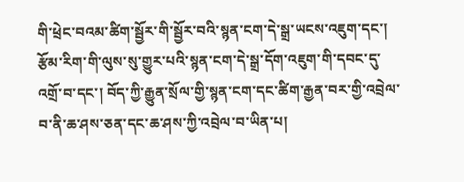གི་ཕྲེང་བའམ་ཚིག་སྦྱོར་གི་སྦྱོར་བའི་སྙན་ངག་དེ་སྒྲ་ཡངས་འཇུག་དང་། རྩོམ་རིག་གི་ལུས་སུ་གྱུར་པའི་སྙན་ངག་དེ་སྒྲ་དོག་འཇུག་གི་དབང་དུ་འགྲོ་བ་དང་། བོད་ཀྱི་རྒྱུན་སྲོལ་གྱི་སྙན་ངག་དང་ཚིག་རྒྱན་བར་གྱི་འབྲེལ་བ་ནི་ཆ་ཤས་ཅན་དང་ཆ་ཤས་ཀྱི་འབྲེལ་བ་ཡིན་པ།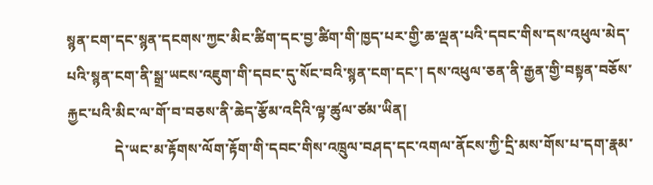སྙན་ངག་དང་སྙན་དངགས་ཀྱང་མིང་ཚིག་དང་བྱ་ཚིག་གི་ཁྱད་པར་གྱི་ཆ་ལྡན་པའི་དབང་གིས་དས་འཕུལ་མེད་པའི་སྙན་ངག་ནི་སྒྲ་ཡངས་འཇུག་གི་དབང་དུ་སོང་བའི་སྙན་ངག་དང་། དས་འཕུལ་ཅན་ནི་རྒྱན་གྱི་བསྟན་བཅོས་རྐྱང་པའི་མིང་ལ་གོ་བ་བཅས་ནི་ཆེད་རྩོམ་འདིའི་ལྟ་ཚུལ་ཙམ་ཡིན།
             དེ་ཡང་མ་རྟོགས་ལོག་རྟོག་གི་དབང་གིས་འཁྲུལ་བཤད་དང་འགལ་ནོངས་ཀྱི་དྲི་མས་གོས་པ་དག་རྣམ་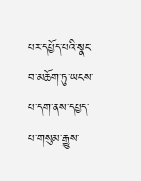པར་དཔྱོད་པའི་སྣང་བ་མཆོག་ཏུ་ཡངས་པ་དག་ནས་དཔྱད་པ་གསུམ་རྒྱུས་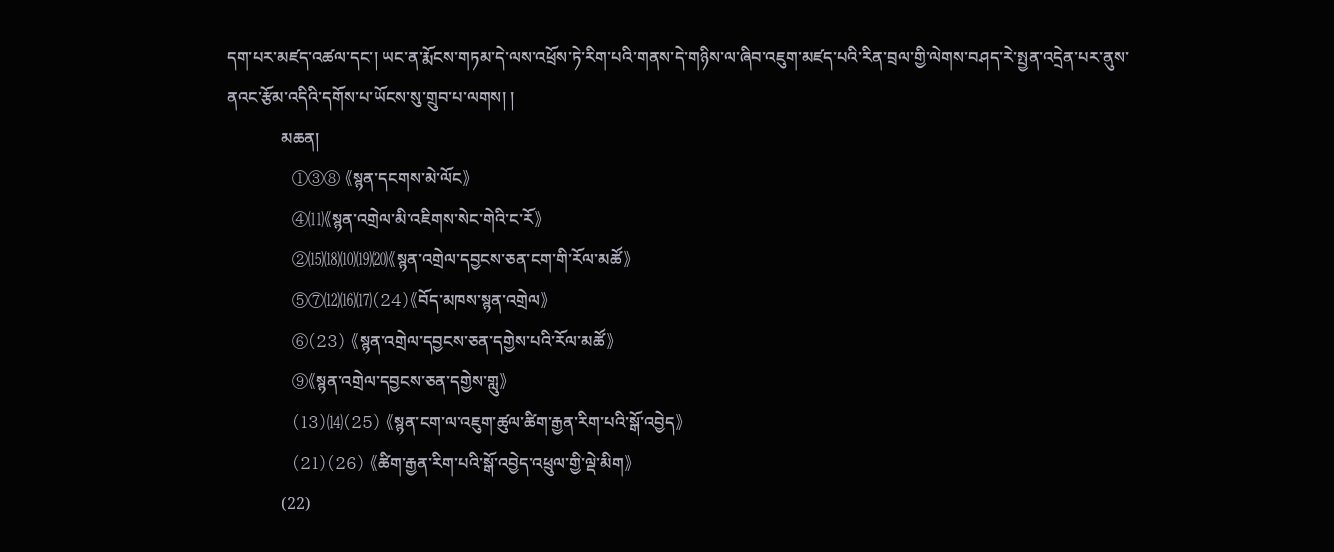དག་པར་མཛད་འཚལ་དང་། ཡང་ན་རྨོངས་གཏམ་དེ་ལས་འཕྲོས་ཏེ་རིག་པའི་གནས་དེ་གཉིས་ལ་ཞིབ་འཇུག་མཛད་པའི་རིན་བྲལ་གྱི་ལེགས་བཤད་རེ་སྤྱན་འདྲེན་པར་ནུས་ནའང་རྩོམ་འདིའི་དགོས་པ་ཡོངས་སུ་གྲུབ་པ་ལགས། །
             མཆན།
             ①③⑧ 《སྙན་དངགས་མེ་ལོང》
             ④⑾《སྙན་འགྲེལ་མི་འཇིགས་སེང་གེའི་ང་རོ》
             ②⒂⒅⑽⒆⒇《སྙན་འགྲེལ་དབྱངས་ཅན་ངག་གི་རོལ་མཚོ》
             ⑤⑦⑿⒃⒄(24)《བོད་མཁས་སྙན་འགྲེལ》
             ⑥(23) 《སྙན་འགྲེལ་དབྱངས་ཅན་དགྱེས་པའི་རོལ་མཚོ》
             ⑨《སྙན་འགྲེལ་དབྱངས་ཅན་དགྱེས་གླུ》
             (13)⒁(25) 《སྙན་ངག་ལ་འཇུག་ཚུལ་ཚིག་རྒྱན་རིག་པའི་སྒོ་འབྱེད》
             (21)(26) 《ཚིག་རྒྱན་རིག་པའི་སྒོ་འབྱེད་འཕྲུལ་གྱི་ལྡེ་མིག》
             (22)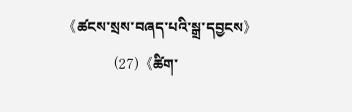《ཚངས་སྲས་བཞད་པའི་སྒྲ་དབྱངས》
             (27)《ཚིག་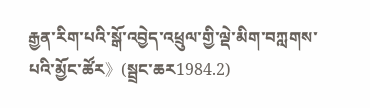རྒྱན་རིག་པའི་སྒོ་འབྱེད་འཕྲུལ་གྱི་ལྡེ་མིག་བཀླགས་པའི་མྱོང་ཚོར》(སྦྲང་ཆར1984.2)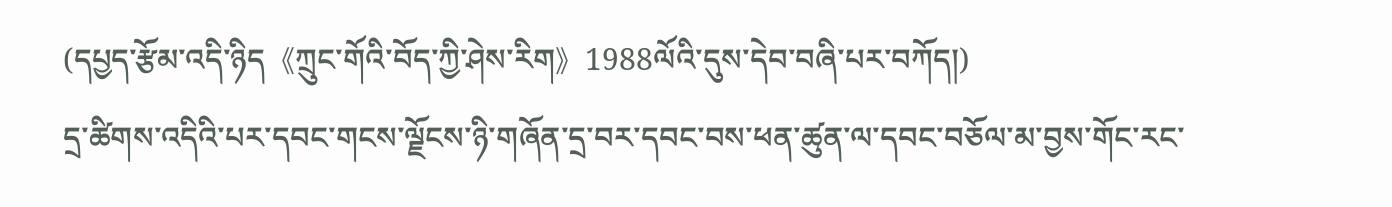(དཔྱད་རྩོམ་འདི་ཉིད《ཀྲུང་གོའི་བོད་ཀྱི་ཤེས་རིག》1988ལོའི་དུས་དེབ་བཞི་པར་བཀོད།)
དྲ་ཚིགས་འདིའི་པར་དབང་གངས་ལྗོངས་ཉི་གཞོན་དྲ་བར་དབང་བས་ཕན་ཚུན་ལ་དབང་བཅོལ་མ་བྱས་གོང་རང་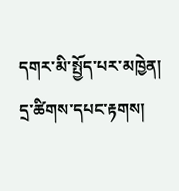དགར་མི་སྤྱོད་པར་མཁྱེན།
དྲ་ཚིགས་དཔང་རྟགས།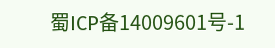蜀ICP备14009601号-1